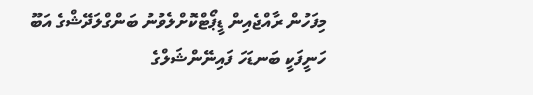މިފަހުން ރާއްޖެއިން ޑީޕޯޓްކޮށްލެވުނު ބަންގްލަދޭޝްގެ އަބޫ ހަނީފަކީ ބަނޑަހަ ފައިނޭންޝަލްގެ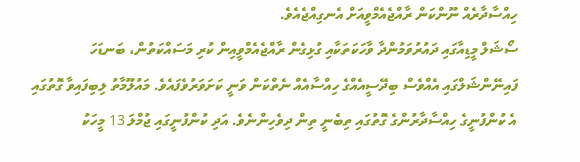ހިއްސާދާރެއް ނޫންކަން ރާއްޖެއެމްވީއަށް އެނގިއްޖެއެވެ.
ސޯޝަލް މީޑިއާގައި ދައުރުވަމުންދާ ވާހަކަތަކާއި ގުޅިގެން ރާއްޖެއެމްވީއިން ކުރި މަސައްކަތުން، ބަނޑަހަ ފައިނޭންޝަލްގައި އެއްވެސް ބިދޭސީއެއްގެ ހިއްސާއެއް ނެތްކަން ވަނީ ކަށަވަރުވެފައެވެ. މައުލޫމާތު ލިބިފައިވާ ގޮތުގައި އެ ކުންފުނީގެ ހިއްސާދާރުންގެ ގޮތުގައި ތިބެނީ ތިން ދިވެހިންނެވެ. އަދި ކުންފުނީގައި ޖުމްލަ 13 މީހަކު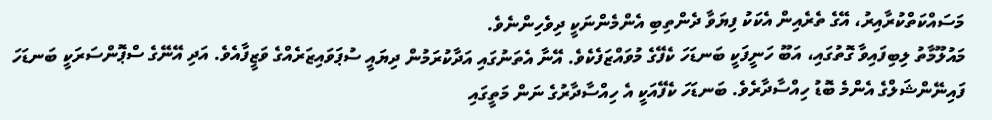މަސައްކަތްކުރާއިރު، އޭގެ ތެރެއިން އެކަކު ފިޔަވާ ދެންތިބި އެންމެންނަކީ ދިވެހިންނެވެ.
މައުލޫމާތު ލިބިފައިވާ ގޮތުގައި، އަބޫ ހަނީފަކީ ބަނޑަހަ ކެފޭގެ މުވައްޒަފެކެވެ. އޭނާ އެތަނުގައި އަދާކުރަމުން ދިޔައީ ސުޕަވައިޒަރެއްގެ ވަޒީފާއެވެ. އަދި އޭނޭގެ ސްޕޮންސަރަކީ ބަނޑަހަ ފައިނޭންޝަލްގެ އެންމެ ބޮޑު ހިއްސާދާރެވެ. ބަނޑަހަ ކެފޭއަކީ އެ ހިއްސާދާރުގެ ނަން މަތީގައި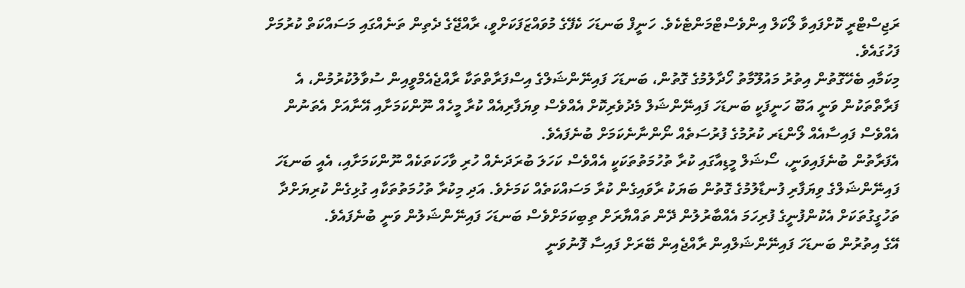ރަޖިސްޓްރީ ކޮށްފައިވާ ލޯކަލް އިންވެސްޓްމަންޓެކެވެ. ހަނީފް ބަނޑަހަ ކެފޭގެ މުވައްޒަފަކަށްވީ، ރާއްޖޭގެ ދެތިން ތަނެއްގައި މަސައްކަތް ކުރުމަށް ފަހުގައެވެ.
މިކަމާއި ބެހޭގޮތުން އިތުރު މައުލޫމާތު ހޯދާލުމުގެ ގޮތުން، ބަނޑަހަ ފައިނޭންޝަލްގެ އިސްފަރާތްތަކާ ރާއްޖެއެމްވީއިން ސުވާލުކުރުމުން، އެ ފަރާތްތަކުން ވަނީ އަބޫ ހަނީފަކީ ބަނޑަހަ ފައިނޭންޝަލް މެދުވެރިކޮށް އެއްވެސް ވިޔަފާރިއެއް ކުރާ މީހެއް ނޫންކަމަށާއި އޭނާއަށް އެތަނުން އެއްވެސް ފައިސާއެއް ލޯންޑަރ ކުރުމުގެ ފުރުސަތެއް ނޯންނާނެކަމަށް ބުނެފައެވެ.
އެފަރާތުން ބުނެފައިވަނީ، ސޯޝަލް މީޑިއާގައި ކުރާ ތުހުމަތުތަކަކީ އެއްވެސް ކަހަލަ ބުރަދަނެއް ހުރި ވާހަކަތަކެއް ނޫންކަމަށާއި، އެއީ ބަނޑަހަ ފައިނޭންޝަލްގެ ވިޔަފާރި ފުނޑާލުމުގެ ގޮތުން ބަޔަކު ރާވައިގެން ކުރާ މަސައްކަތެއް ކަމަށެވެ. އަދި މިކުރާ ތުހުމަތުތަކާއި ގުޅިގެން ކުރިޔަށްދާ ތަހުގީގުތަކަށް އެކުންފުނީގެ ފުރިހަމަ އެއްބާރުލުން ދޭން ތައްޔާރަށް ތިބިކަމަށްވެސް ބަނޑަހަ ފައިނޭންޝަލުން ވަނީ ބުނެފައެވެ.
އޭގެ އިތުރުން ބަނޑަހަ ފައިނޭންޝަލްއިން ރާއްޖެއިން ބޭރަށް ފައިސާ ފޮނުވަނީ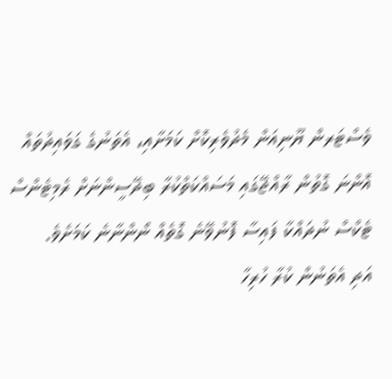ވެސްޓަރން ޔޫނިއަން މެދުވެރިކޮށް ކަމަށާއި، އެތަނުގެ ގަވައިދުތައް އޮންނަ ގޮތުން ރާއްޖޭގައި މަސައްކަތްކުރާ ބިދޭސީންނަށް ރެމިޓެންސް ޓެކްސް ނުދައްކާ ފައިސާ ފޮނުވޭނެ ގޮތެއް ނޯންނާނެ ކަމަށެވެ.
އަދި އެތަނުން ކުރާ ހުރިހާ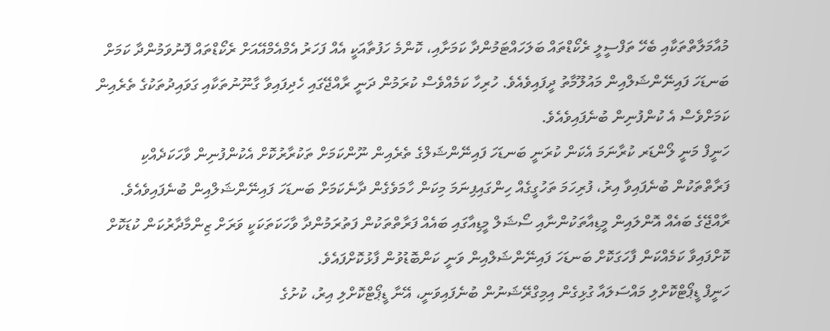މުއާމަލާތްތަކާއި ބެހޭ ތަފްސީލީ ރެކޯޑްތައް ބަލަހައްޓަމުންދާ ކަމަށާއި، ކޮންމެ ހަފުތާއަކީ އެއް ފަހަރު އެމްއެމްއޭއަށް ރެކޯޑްތައް ފޮނުވަމުންދާ ކަމަށް ބަނޑަހަ ފައިނޭންޝަލްއިން މައުލޫމާތު ދީފައިވެއެވެ. ހުރިހާ ކަމެއްވެސް ކުރަމުން ދަނީ ރާއްޖޭގައި ހެދިފައިވާ ގާނޫނުތަކާއި ގަވައިދުތަކުގެ ތެރެއިން ކަމަށްވެސް އެ ކުންފުނިން ބުނެފައިވެއެވެ.
ހަނީފް މަނީ ލޯންޑަރ ކުރާނަމަ އެކަން ކުރަނީ ބަނޑަހަ ފައިނޭންޝަލްގެ ތެރެއިން ނޫންކަމަށް ތަކުރާރުކޮށް އެކުންފުނިން ވާހަކަދެއްކި ފަރާތްތަކުން ބުނެފައިވާ އިރު، ފުރިހަމަ ތަހުގީގެއް ހިންގައިފިނަމަ މިކަން ހާމަވެގެން ދާނެކަމަށް ބަނޑަހަ ފައިނޭންޝަލްއިން ބުނެފައިވެއެވެ.
ރާއްޖޭގެ ބައެއް އޮންލައިން މީޑިއާތަކުންނާއި ސޯޝަލް މީޑިއާގައި ބައެއް ފަރާތްތަކުން ފަތުރަމުންދާ ވާހަކަތަކަކީ ވަރަށް ޒިންމާދާރުކަން ކުޑަކޮށް ކޮށްފައިވާ ކަމެއްކަން ފާހަގަކޮށް ބަނޑަހަ ފައިނޭންޝަލްއިން ވަނީ ކަންބޮޑުވުން ފާޅުކޮށްފައެވެ.
ހަނީފް ޑީޕޯޓްކޮށްލި މައްސަލައާ ގުޅިގެން އިމިގްރޭޝަނުން ބުނެފައިވަނީ، އޭނާ ޑީޕޯޓްކޮށްލި އިރު، ކުށުގެ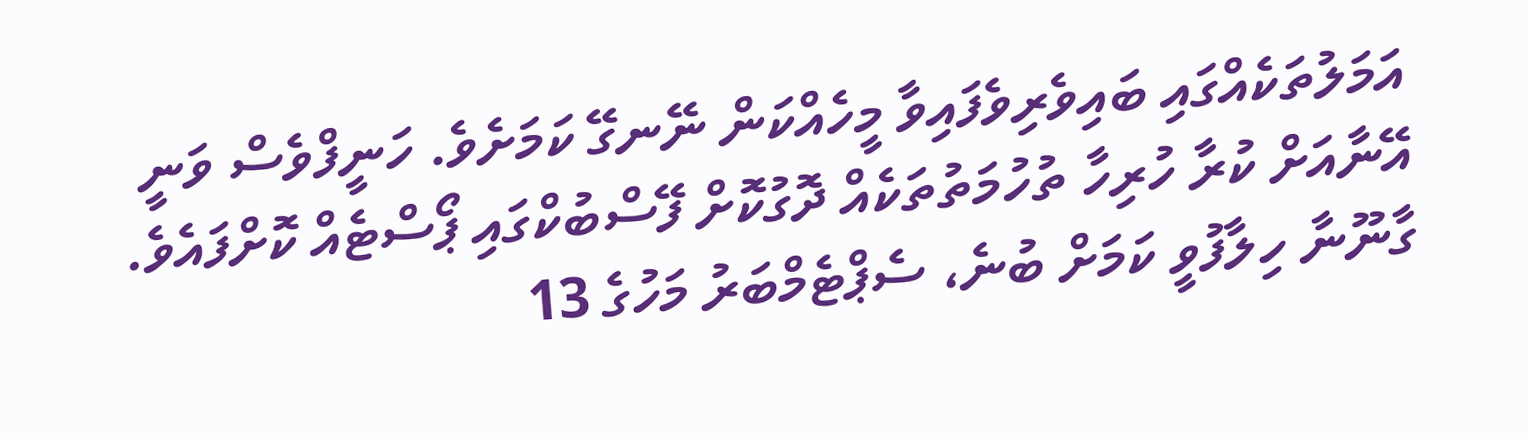އަމަލުތަކެއްގައި ބައިވެރިވެފައިވާ މީހެއްކަން ނޭނގޭ ކަމަށެވެ. ހަނީފްވެސް ވަނީ އޭނާއަށް ކުރާ ހުރިހާ ތުހުމަތުތަކެއް ދޮގުކޮށް ފޭސްބުކްގައި ޕޯސްޓެއް ކޮށްފައެވެ.
ގާނޫނާ ހިލާފުވީ ކަމަށް ބުނެ، ސެޕްޓެމްބަރު މަހުގެ 13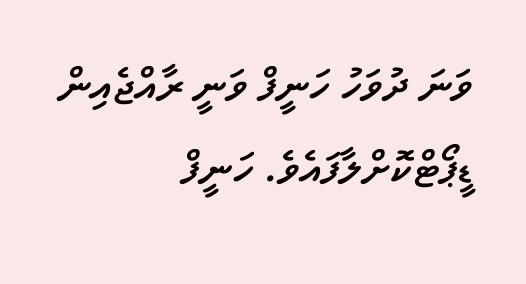ވަނަ ދުވަހު ހަނީފް ވަނީ ރާއްޖެއިން ޑީޕޯޓްކޮށްލާފައެވެ. ހަނީފް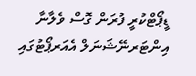ޑީޕޯޓްކުރީ ފުރަން ގޮސް ވެލާނާ އިންޓަރނޭޝަނަލް އެއަރޕޯޓުގައި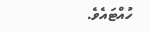ހުއްޓައެވެ.